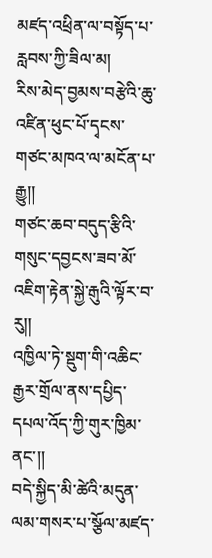མཛད་འཕྲིན་ལ་བསྟོད་པ་རླབས་ཀྱི་ཟིལ་མ།
རིས་མེད་བྱམས་བརྩེའི་ཆུ་འཛིན་ཕུང་པོ་དྭངས་གཙང་མཁའ་ལ་མངོན་པ་རྒྱུ།།
གཙང་ཆབ་བདུད་རྩིའི་གསུང་དབྱངས་ཟབ་མོ་འཇིག་རྟེན་སྐྱེ་རྒུའི་ལྟོར་བ་རུ།།
འཁྱིལ་ཏེ་སྡུག་གི་འཆིང་རྒྱར་གྲོལ་ནས་དཔྱིད་དཔལ་འོད་ཀྱི་གུར་ཁྱིམ་ནང་།།
བདེ་སྐྱིད་མི་ཚེའི་མདུན་ལམ་གསར་པ་སྩོལ་མཛད་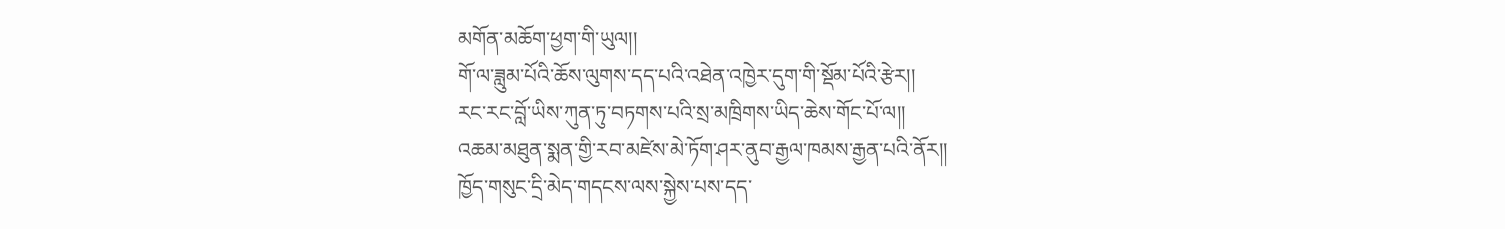མགོན་མཆོག་ཕྱག་གི་ཡུལ།།
གོ་ལ་ཟླུམ་པོའི་ཆོས་ལུགས་དད་པའི་འཐེན་འཁྱེར་དུག་གི་སྡོམ་པོའི་རྩེར།།
རང་རང་བློ་ཡིས་ཀུན་ཏུ་བཏགས་པའི་སྲ་མཁྲིགས་ཡིད་ཆེས་གོང་པོ་ལ།།
འཆམ་མཐུན་སྨན་གྱི་རབ་མཛེས་མེ་ཏོག་ཤར་ནུབ་རྒྱལ་ཁམས་རྒྱན་པའི་ནོར།།
ཁྱོད་གསུང་དྲི་མེད་གདངས་ལས་སྐྱེས་པས་དད་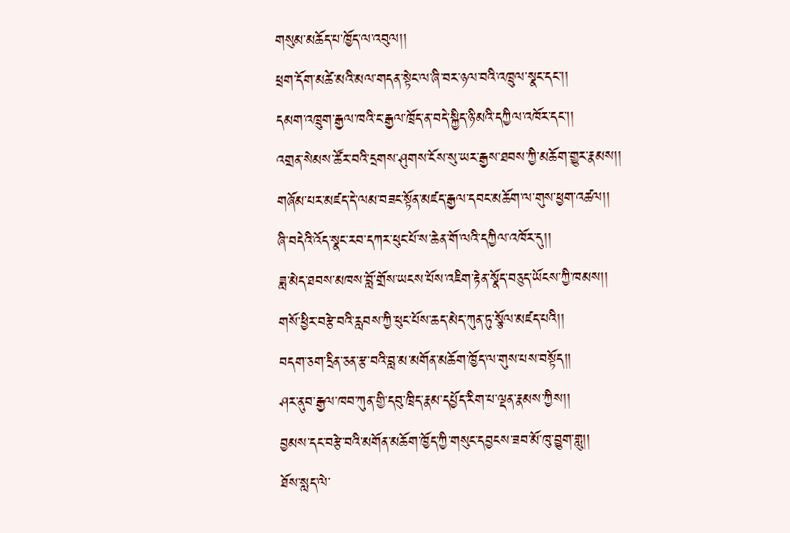གསུམ་མཆོད་པ་ཁྱོད་ལ་འབུལ།།
ཕྲག་དོག་མཚེ་མའི་མལ་གདན་སྟེང་ལ་ཞི་བར་ཉལ་བའི་འཁྲུལ་སྣང་དང་།།
དམག་འཁྲུག་རྒྱལ་ཁའི་ང་རྒྱལ་ཁྲོད་ན་བདེ་སྐྱིད་ཉི་མའི་དཀྱིལ་འཁོར་དང་།།
འགྲན་སེམས་ཚོར་བའི་དྲགས་ཤུགས་ངོས་སུ་ཡར་རྒྱས་ཐབས་ཀྱི་མཆོག་གྱུར་རྣམས།།
གཞོམ་པར་མཛད་དེ་ལམ་བཟང་སྟོན་མཛད་རྒྱལ་དབང་མཆོག་ལ་གུས་ཕྱག་འཚལ།།
ཞི་བདེའི་འོད་སྣང་རབ་དཀར་ཕུང་པོ་ས་ཆེན་གོ་ལའི་དཀྱིལ་འཁོར་དུ།།
ཟླ་མེད་ཐབས་མཁས་བློ་གྲོས་ཡངས་པོས་འཇིག་རྟེན་སྣོད་བཅུད་ཡོངས་ཀྱི་ཁམས།།
གསོ་ཕྱིར་བརྩེ་བའི་རླབས་ཀྱི་ཕུང་པོས་ཆད་མེད་ཀུན་ཏུ་སྩོལ་མཛད་པའི།།
བདག་ཅག་དྲིན་ཅན་རྩ་བའི་བླ་མ་མགོན་མཆོག་ཁྱོད་ལ་གུས་པས་བསྟོད།།
ཤར་ནུབ་རྒྱལ་ཁབ་ཀུན་གྱི་དབུ་ཁྲིད་རྣམ་དཔྱོད་རིག་པ་ལྡན་རྣམས་ཀྱིས།།
བྱམས་དང་བརྩེ་བའི་མགོན་མཆོག་ཁྱོད་ཀྱི་གསུང་དབྱངས་ཟབ་མོ་ཁུ་བྱུག་གླུ།།
ཐོས་སླད་ལེ་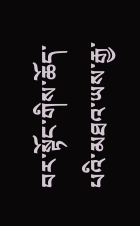བར་སྟོང་གིས་ཆོད་པའི་མཐའ་ཡས་རྒྱ་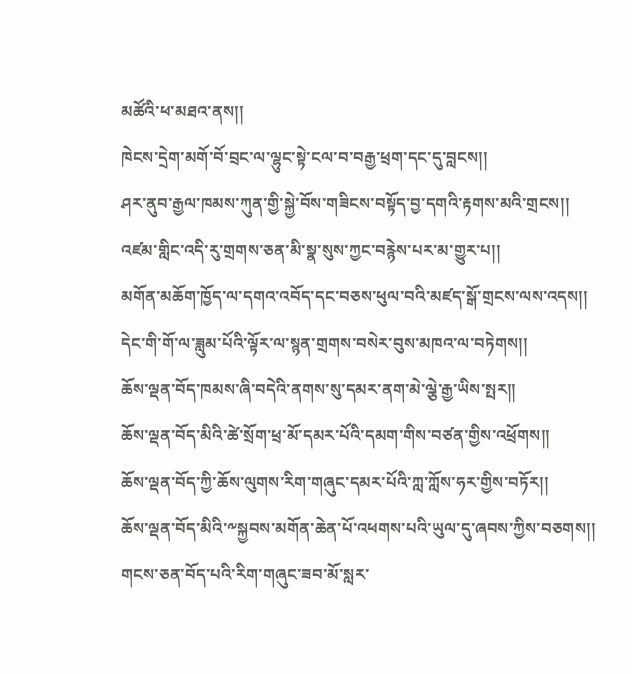མཚོའི་ཕ་མཐའ་ནས།།
ཁེངས་དྲེག་མགོ་བོ་བྲང་ལ་ལྷུང་སྟེ་ངལ་བ་བརྒྱ་ཕྲག་དང་དུ་བླངས།།
ཤར་ནུབ་རྒྱལ་ཁམས་ཀུན་གྱི་སྐྱེ་བོས་གཟིངས་བསྟོད་བྱ་དགའི་རྟགས་མའི་གྲངས།།
འཛམ་གླིང་འདི་རུ་གྲགས་ཅན་མི་སྣ་སུས་ཀྱང་བརྙེས་པར་མ་གྱུར་པ།།
མགོན་མཆོག་ཁྱོད་ལ་དགའ་འབོད་དང་བཅས་ཕུལ་བའི་མཛད་སྒོ་གྲངས་ལས་འདས།།
དེང་གི་གོ་ལ་ཟླུམ་པོའི་ལྟོར་ལ་སྙན་གྲགས་བསེར་བུས་མཁའ་ལ་བཏེགས།།
ཆོས་ལྡན་བོད་ཁམས་ཞི་བདེའི་ནགས་སུ་དམར་ནག་མེ་ལྕེ་རྒྱ་ཡིས་སྤར།།
ཆོས་ལྡན་བོད་མིའི་ཚེ་སྲོག་ཕྲ་མོ་དམར་པོའི་དམག་གིས་བཙན་གྱིས་འཕྲོགས།།
ཆོས་ལྡན་བོད་ཀྱི་ཆོས་ལུགས་རིག་གཞུང་དམར་པོའི་ཀླ་ཀློས་ཧར་གྱིས་བཏོར།།
ཆོས་ལྡན་བོད་མིའི་༸སྐྱབས་མགོན་ཆེན་པོ་འཕགས་པའི་ཡུལ་དུ་ཞབས་ཀྱིས་བཅགས།།
གངས་ཅན་བོད་པའི་རིག་གཞུང་ཟབ་མོ་སླར་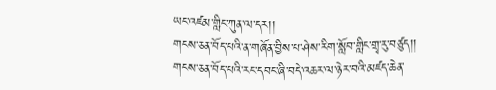ཡང་འཛམ་གླིང་ཀུན་ལ་དར།།
གངས་ཅན་བོད་པའི་ན་གཞོན་བྱིས་པ་ཤེས་རིག་སློབ་གླིང་གྲྭ་རུ་བཙུད།།
གངས་ཅན་བོད་པའི་རང་དབང་ཞི་བདེ་འཆར་ལ་ཉེར་བའི་མཛད་ཆེན་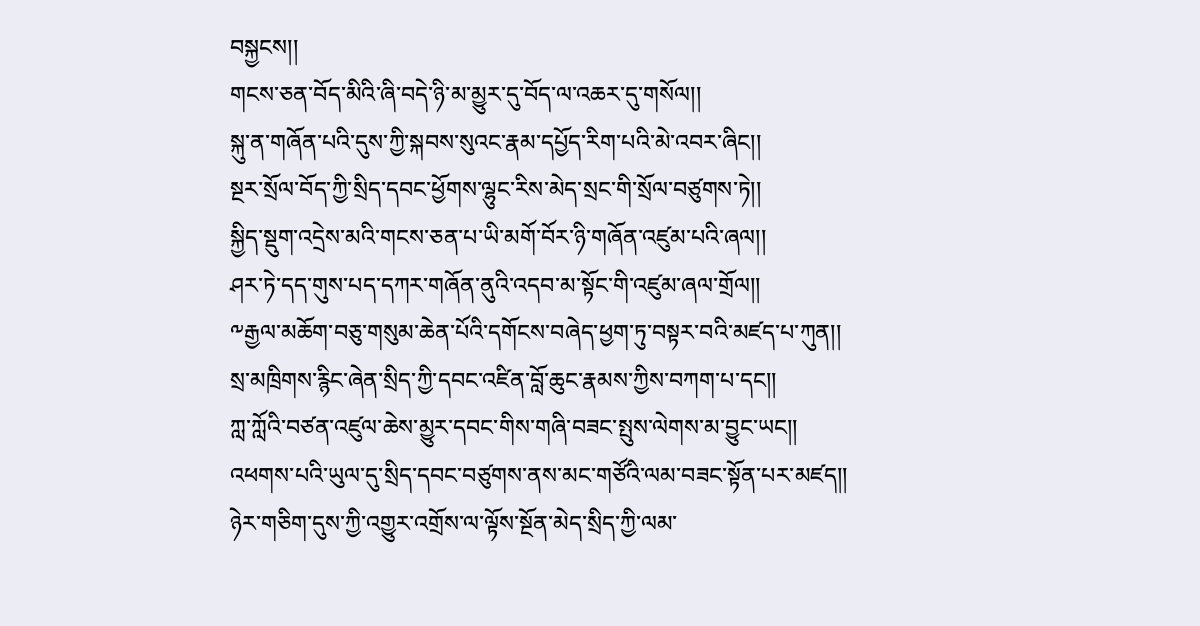བསྐྱངས།།
གངས་ཅན་བོད་མིའི་ཞི་བདེ་ཉི་མ་མྱུར་དུ་བོད་ལ་འཆར་དུ་གསོལ།།
སྐུ་ན་གཞོན་པའི་དུས་ཀྱི་སྐབས་སུའང་རྣམ་དཔྱོད་རིག་པའི་མེ་འབར་ཞིང།།
སྔར་སྲོལ་བོད་ཀྱི་སྲིད་དབང་ཕྱོགས་ལྷུང་རིས་མེད་སྲང་གི་སྲོལ་བཙུགས་ཏེ།།
སྐྱིད་སྡུག་འདྲེས་མའི་གངས་ཅན་པ་ཡི་མགོ་བོར་ཉི་གཞོན་འཛུམ་པའི་ཞལ།།
ཤར་ཏེ་དད་གུས་པད་དཀར་གཞོན་ནུའི་འདབ་མ་སྟོང་གི་འཛུམ་ཞལ་གྲོལ།།
༸རྒྱལ་མཆོག་བཅུ་གསུམ་ཆེན་པོའི་དགོངས་བཞེད་ཕྱག་ཏུ་བསྟར་བའི་མཛད་པ་ཀུན།།
སྲ་མཁྲིགས་རྙིང་ཞེན་སྲིད་ཀྱི་དབང་འཛིན་བློ་ཆུང་རྣམས་ཀྱིས་བཀག་པ་དང།།
ཀླ་ཀློའི་བཙན་འཛུལ་ཆེས་མྱུར་དབང་གིས་གཞི་བཟང་སྤུས་ལེགས་མ་བྱུང་ཡང།།
འཕགས་པའི་ཡུལ་དུ་སྲིད་དབང་བཙུགས་ནས་མང་གཙོའི་ལམ་བཟང་སྟོན་པར་མཛད།།
ཉེར་གཅིག་དུས་ཀྱི་འགྱུར་འགྲོས་ལ་ལྟོས་སྔོན་མེད་སྲིད་ཀྱི་ལམ་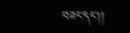བཟང་དང།།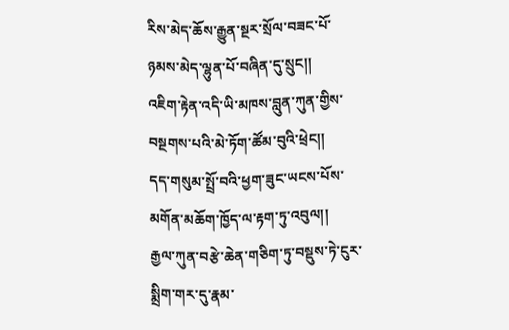རིས་མེད་ཆོས་རྒྱུན་སྔར་སྲོལ་བཟང་པོ་ཉམས་མེད་ལྷུན་པོ་བཞིན་དུ་སྲུང།།
འཇིག་རྟེན་འདི་ཡི་མཁས་བླུན་ཀུན་གྱིས་བསྔགས་པའི་མེ་ཏོག་ཚོམ་བུའི་ཕྲེང།།
དད་གསུམ་སྤྲོ་བའི་ཕྱག་ཟུང་ཡངས་པོས་མགོན་མཆོག་ཁྱོད་ལ་རྟག་ཏུ་འབུལ།།
རྒྱལ་ཀུན་བརྩེ་ཆེན་གཅིག་ཏུ་བསྡུས་ཏེ་ངུར་སྨྲིག་གར་དུ་རྣམ་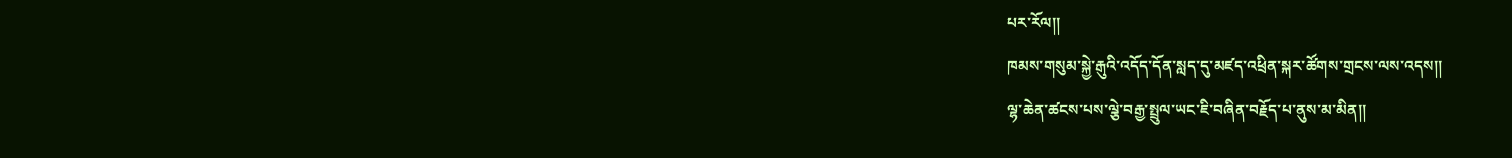པར་རོལ།།
ཁམས་གསུམ་སྐྱེ་རྒུའི་འདོད་དོན་སླད་དུ་མཛད་འཕྲིན་སྐར་ཚོགས་གྲངས་ལས་འདས།།
ལྷ་ཆེན་ཚངས་པས་ལྕེ་བརྒྱ་སྤྲུལ་ཡང་ཇི་བཞིན་བརྗོད་པ་ནུས་མ་མིན།།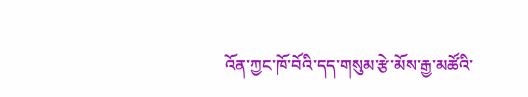འོན་ཀྱང་ཁོ་བོའི་དད་གསུམ་རྩེ་མོས་རྒྱ་མཚོའི་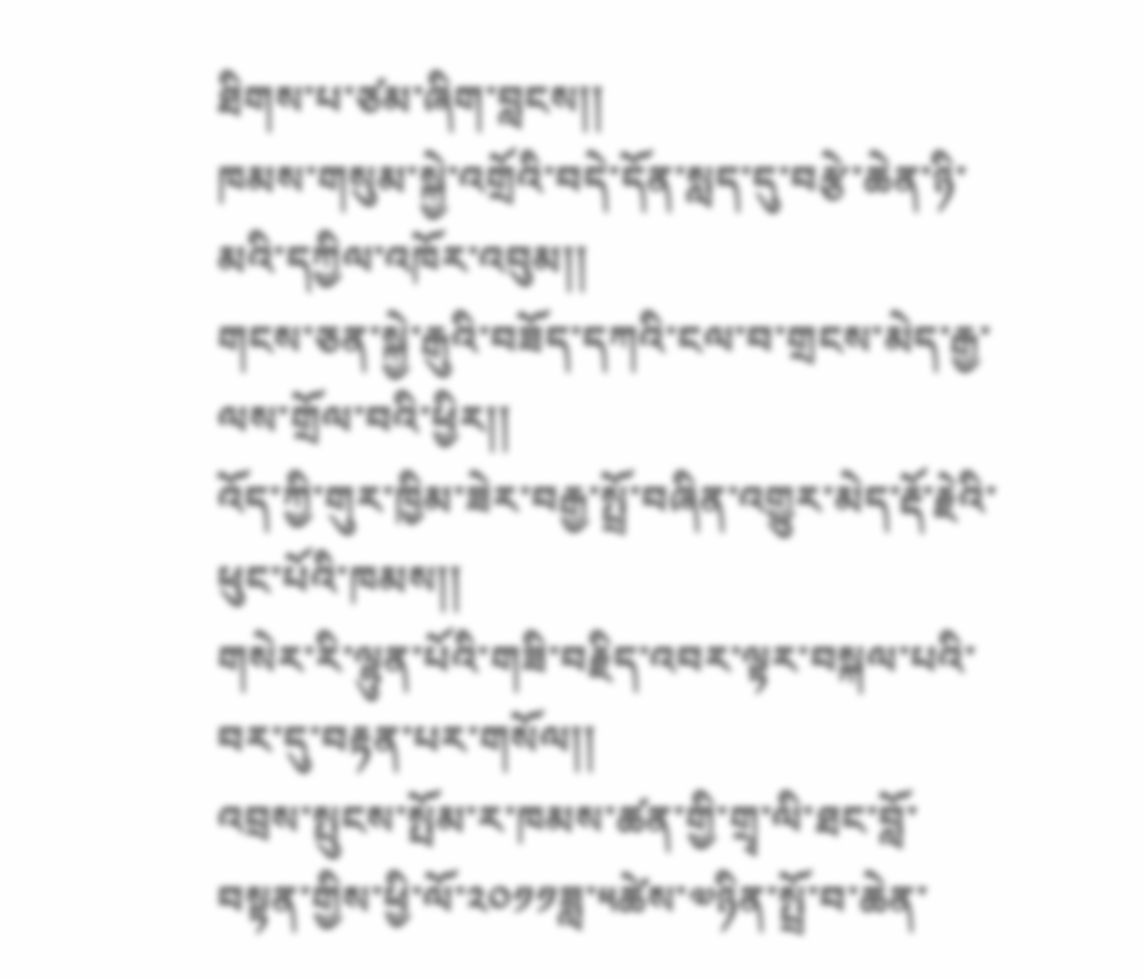ཐིགས་པ་ཙམ་ཞིག་བླངས།།
ཁམས་གསུམ་སྐྱེ་འགྲོའི་བདེ་དོན་སླད་དུ་བརྩེ་ཆེན་ཉི་མའི་དཀྱིལ་འཁོར་འབུམ།།
གངས་ཅན་སྐྱེ་རྒུའི་བཟོད་དཀའི་ངལ་བ་གྲངས་མེད་རྒྱ་ལས་གྲོལ་བའི་ཕྱིར།།
འོད་ཀྱི་གུར་ཁྱིམ་ཟེར་བརྒྱ་སྤྲོ་བཞིན་འགྱུར་མེད་རྡོ་རྗེའི་ཕུང་པོའི་ཁམས།།
གསེར་རི་ལྷུན་པོའི་གཟི་བརྗིད་འབར་ལྟར་བསྐལ་པའི་བར་དུ་བརྟན་པར་གསོལ།།
འབྲས་སྤུངས་སྤོམ་ར་ཁམས་ཚན་གྱི་གྲྭ་ལི་ཐང་བློ་བསྟན་གྱིས་ཕྱི་ལོ་༢༠༡༡ཟླ་༥ཚེས་༧ཉིན་སྤྲོ་བ་ཆེན་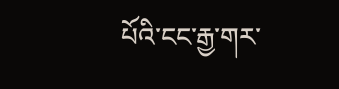པོའི་ངང་རྒྱ་གར་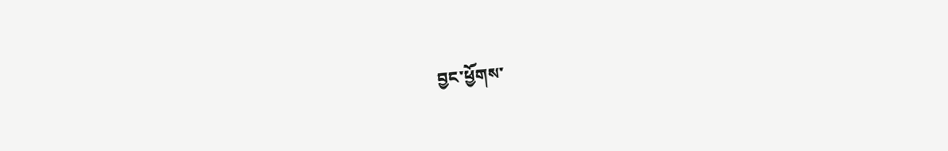བྱང་ཕྱོགས་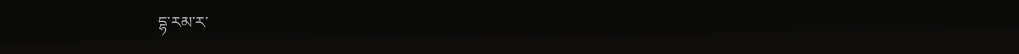དྷ་རམ་ར་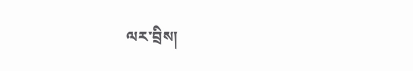ལར་བྲིས།